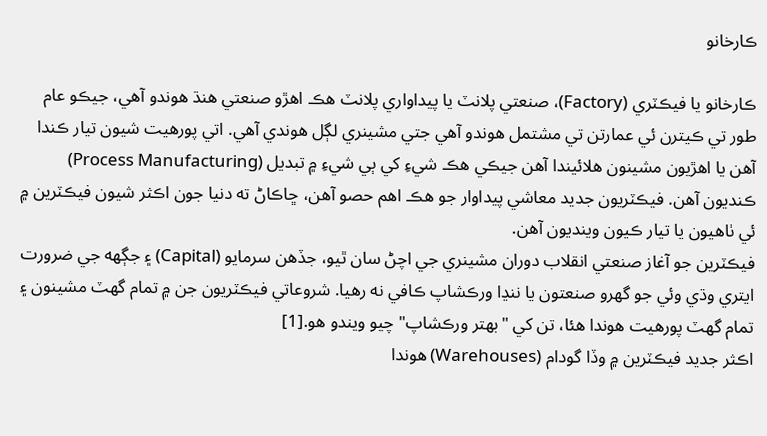ڪارخانو

ڪارخانو يا فيڪٽري (Factory)، صنعتي پلانٽ يا پيداواري پلانٽ هڪ اهڙو صنعتي هنڌ هوندو آهي، جيڪو عام طور تي ڪيترن ئي عمارتن تي مشتمل هوندو آهي جتي مشينري لڳل هوندي آهي. اتي پورهيت شيون تيار ڪندا آهن يا اهڙيون مشينون هلائيندا آهن جيڪي هڪ شيءِ کي ٻي شيءِ ۾ تبديل (Process Manufacturing) ڪنديون آهن. فيڪٽريون جديد معاشي پيداوار جو هڪ اهم حصو آهن، ڇاڪاڻ ته دنيا جون اڪثر شيون فيڪٽرين ۾ ئي ٺاهيون يا تيار ڪيون وينديون آهن.
فيڪٽرين جو آغاز صنعتي انقلاب دوران مشينري جي اچڻ سان ٿيو، جڏهن سرمايو (Capital) ۽ جڳهه جي ضرورت ايتري وڌي وئي جو گهرو صنعتون يا ننڍا ورڪشاپ ڪافي نه رهيا. شروعاتي فيڪٽريون جن ۾ تمام گهٽ مشينون ۽ تمام گهٽ پورهيت هوندا هئا، تن کي "بهتر ورڪشاپ" چيو ويندو هو.[1]
اڪثر جديد فيڪٽرين ۾ وڏا گودام (Warehouses) هوندا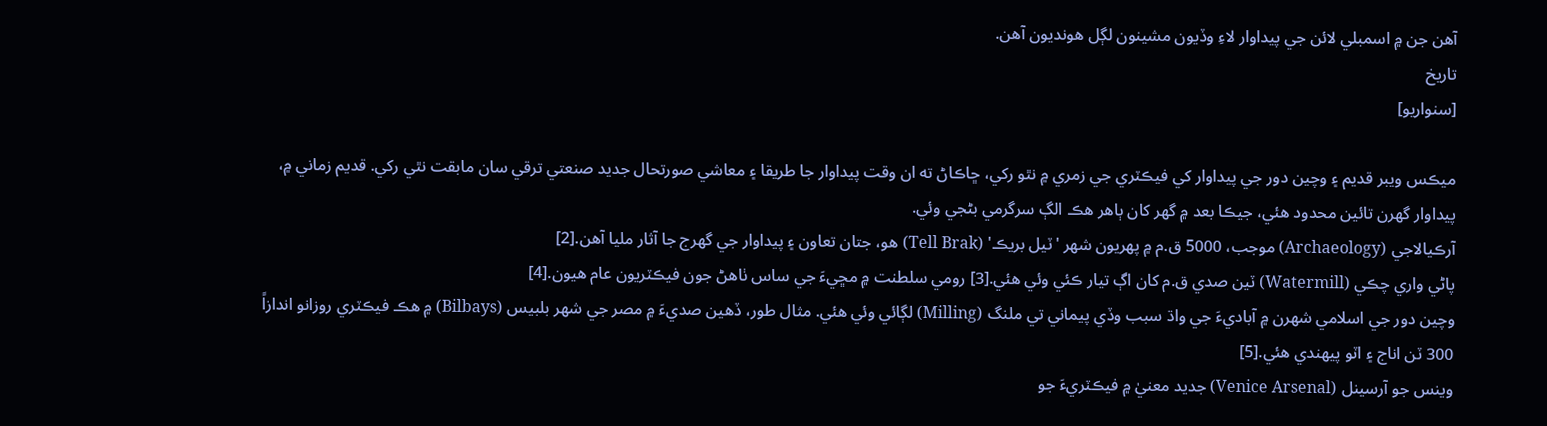آهن جن ۾ اسمبلي لائن جي پيداوار لاءِ وڏيون مشينون لڳل هونديون آهن.
تاريخ
[سنواريو]

ميڪس ويبر قديم ۽ وچين دور جي پيداوار کي فيڪٽري جي زمري ۾ نٿو رکي، ڇاڪاڻ ته ان وقت پيداوار جا طريقا ۽ معاشي صورتحال جديد صنعتي ترقي سان مابقت نٿي رکي. قديم زماني ۾، پيداوار گهرن تائين محدود هئي، جيڪا بعد ۾ گهر کان ٻاهر هڪ الڳ سرگرمي بڻجي وئي.
آرڪيالاجي (Archaeology) موجب، 5000 ق.م ۾ پهريون شهر 'ٽيل بريڪ' (Tell Brak) هو، جتان تعاون ۽ پيداوار جي گهرج جا آثار مليا آهن.[2]
پاڻي واري چڪي (Watermill) ٽين صدي ق.م کان اڳ تيار ڪئي وئي هئي.[3] رومي سلطنت ۾ مڇيءَ جي ساس ٺاهڻ جون فيڪٽريون عام هيون.[4]
وچين دور جي اسلامي شهرن ۾ آباديءَ جي واڌ سبب وڏي پيماني تي ملنگ (Milling) لڳائي وئي هئي. مثال طور، ڏهين صديءَ ۾ مصر جي شهر بلبيس (Bilbays) ۾ هڪ فيڪٽري روزانو اندازاً 300 ٽن اناج ۽ اٽو پيهندي هئي.[5]
وينس جو آرسينل (Venice Arsenal) جديد معنيٰ ۾ فيڪٽريءَ جو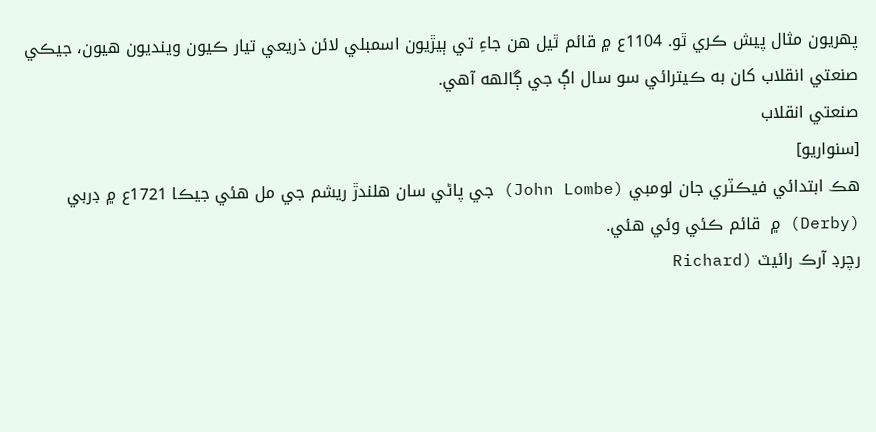پهريون مثال پيش ڪري ٿو. 1104ع ۾ قائم ٿيل هن جاءِ تي ٻيڙيون اسمبلي لائن ذريعي تيار ڪيون وينديون هيون، جيڪي صنعتي انقلاب کان به ڪيترائي سو سال اڳ جي ڳالهه آهي.
صنعتي انقلاب
[سنواريو]
هڪ ابتدائي فيڪٽري جان لومبي (John Lombe) جي پاڻي سان هلندڙ ريشم جي مل هئي جيڪا 1721ع ۾ ڊربي (Derby) ۾ قائم ڪئي وئي هئي.
رچرڊ آرڪ رائيٽ (Richard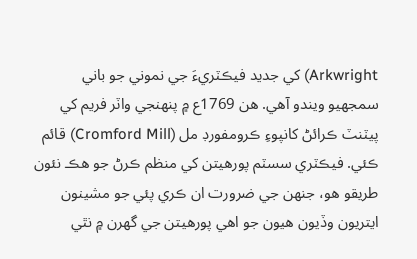Arkwright) کي جديد فيڪٽريءَ جي نموني جو باني سمجهيو ويندو آهي. هن 1769ع ۾ پنهنجي واٽر فريم کي پيٽنٽ ڪرائڻ کانپوءِ ڪرومفورڊ مل (Cromford Mill) قائم ڪئي. فيڪٽري سسٽم پورهيتن کي منظم ڪرڻ جو هڪ نئون طريقو هو، جنهن جي ضرورت ان ڪري پئي جو مشينون ايتريون وڏيون هيون جو اهي پورهيتن جي گهرن ۾ نٿي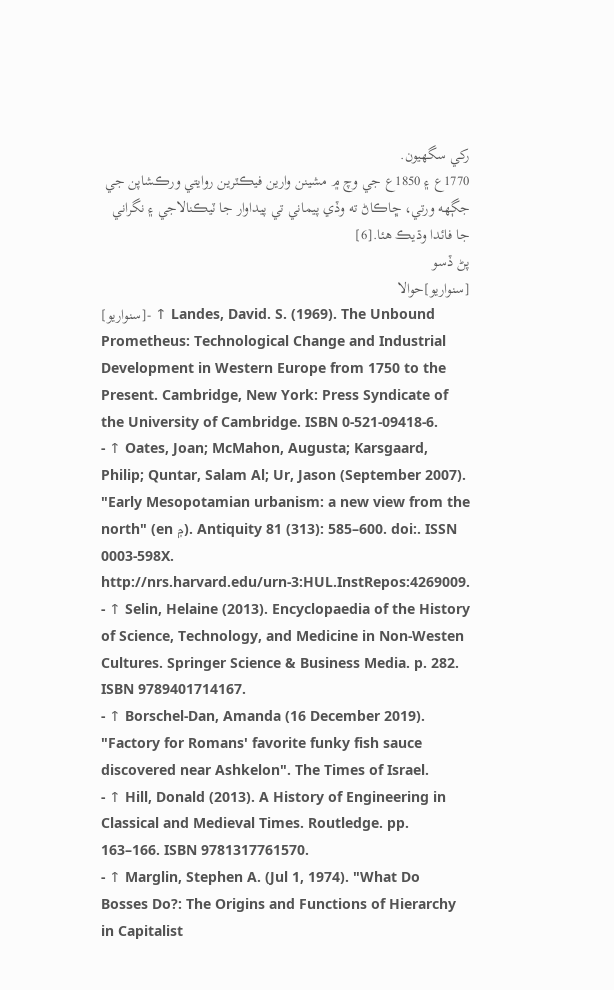رکي سگهيون.
1770ع ۽ 1850ع جي وچ ۾ مشينن وارين فيڪٽرين روايتي ورڪشاپن جي جڳهه ورتي، ڇاڪاڻ ته وڏي پيماني تي پيداوار جا ٽيڪنالاجي ۽ نگراني جا فائدا وڌيڪ هئا.[6]
پڻ ڏسو
[سنواريو]حوالا
[سنواريو]- ↑ Landes, David. S. (1969). The Unbound Prometheus: Technological Change and Industrial Development in Western Europe from 1750 to the Present. Cambridge, New York: Press Syndicate of the University of Cambridge. ISBN 0-521-09418-6.
- ↑ Oates, Joan; McMahon, Augusta; Karsgaard, Philip; Quntar, Salam Al; Ur, Jason (September 2007). "Early Mesopotamian urbanism: a new view from the north" (en ۾). Antiquity 81 (313): 585–600. doi:. ISSN 0003-598X. http://nrs.harvard.edu/urn-3:HUL.InstRepos:4269009.
- ↑ Selin, Helaine (2013). Encyclopaedia of the History of Science, Technology, and Medicine in Non-Westen Cultures. Springer Science & Business Media. p. 282. ISBN 9789401714167.
- ↑ Borschel-Dan, Amanda (16 December 2019). "Factory for Romans' favorite funky fish sauce discovered near Ashkelon". The Times of Israel.
- ↑ Hill, Donald (2013). A History of Engineering in Classical and Medieval Times. Routledge. pp. 163–166. ISBN 9781317761570.
- ↑ Marglin, Stephen A. (Jul 1, 1974). "What Do Bosses Do?: The Origins and Functions of Hierarchy in Capitalist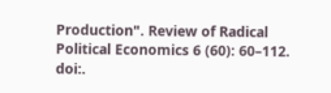Production". Review of Radical Political Economics 6 (60): 60–112. doi:.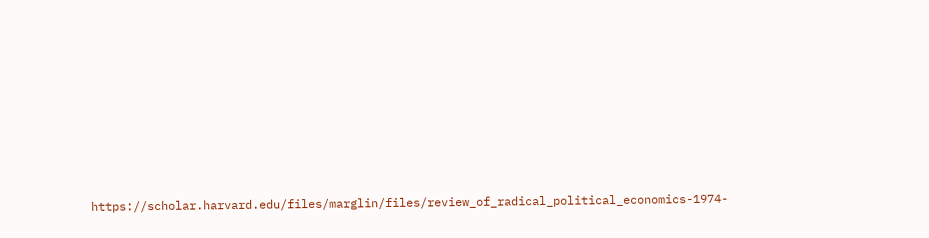https://scholar.harvard.edu/files/marglin/files/review_of_radical_political_economics-1974-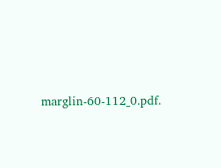marglin-60-112_0.pdf.